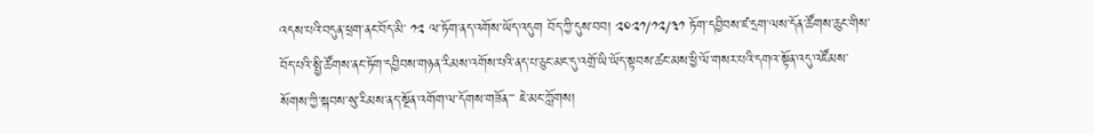འདས་པའི་བདུན་ཕྲག་ནང་བོད་མི་ ༡༢ ལ་ཏོག་ནད་འགོས་ཡོད་འདུག བོད་ཀྱི་དུས་བབ། ༢༠༢༡/༡༢/༣༡ ཏོག་དབྱིབས་ཛ་དྲག་ལས་དོན་ཚོགས་ཆུང་གིས་བོད་པའི་སྤྱི་ཚོགས་ནང་ཏོག་དབྱིབས་གཉན་རིམས་འགོས་པའི་ནད་པ་ཅུང་མང་དུ་འགྲོ་ཡི་ཡོད་སྟབས་ཚང་མས་ཕྱི་ལོ་གསར་པའི་དགའ་སྟོན་འདུ་འཛོམས་སོགས་ཀྱི་སྐབས་སུ་རིམས་ནད་སྔོན་འགོག་ལ་དོགས་གཟོན་་་ ཇེ་མང་ཀློགས།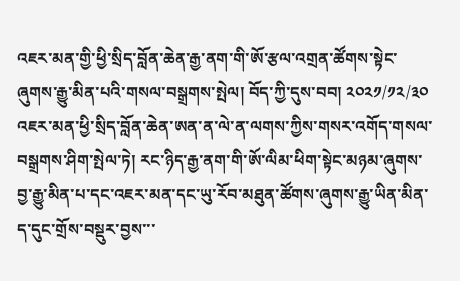འཇར་མན་གྱི་ཕྱི་སྲིད་བློན་ཆེན་རྒྱ་ནག་གི་ཨོ་རྩལ་འགྲན་ཚོགས་སྟེང་ཞུགས་རྒྱུ་མིན་པའི་གསལ་བསྒྲགས་སྤེལ། བོད་ཀྱི་དུས་བབ། ༢༠༢༡/༡༢/༣༠ འཇར་མན་ཕྱི་སྲིད་བློན་ཆེན་ཨན་ན་ལེ་ན་ལགས་ཀྱིས་གསར་འགོད་གསལ་བསྒྲགས་ཤིག་སྤེལ་ཏེ། རང་ཉིད་རྒྱ་ནག་གི་ཨོ་ལིམ་ཕིག་སྟེང་མཉམ་ཞུགས་བྱ་རྒྱུ་མིན་པ་དང་འཇར་མན་དང་ཡུ་རོབ་མཐུན་ཚོགས་ཞུགས་རྒྱུ་ཡིན་མིན་ད་དུང་གྲོས་བསྡུར་བྱས་་་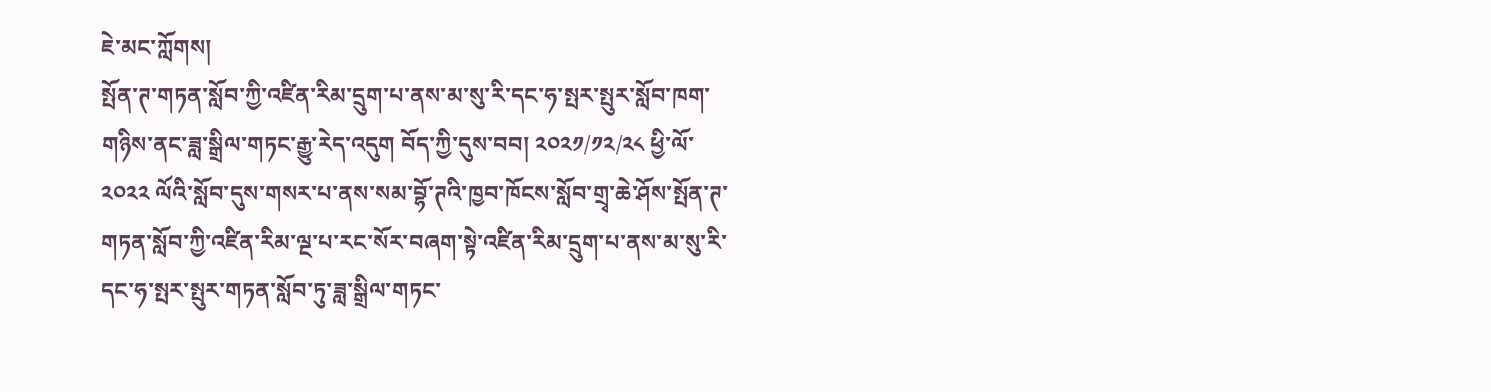ཇེ་མང་ཀློགས།
སྤོན་ཊ་གཏན་སློབ་ཀྱི་འཛིན་རིམ་དྲུག་པ་ནས་མ་སུ་རི་དང་ཧ་སྤར་སྤུར་སློབ་ཁག་གཉིས་ནང་ཟླ་སྒྲིལ་གཏང་རྒྱུ་རེད་འདུག བོད་ཀྱི་དུས་བབ། ༢༠༢༡/༡༢/༢༨ ཕྱི་ལོ་ ༢༠༢༢ ལོའི་སློབ་དུས་གསར་པ་ནས་སམ་བྷོ་ཊའི་ཁྱབ་ཁོངས་སློབ་གྲྭ་ཆེ་ཤོས་སྤོན་ཊ་གཏན་སློབ་ཀྱི་འཛིན་རིམ་ལྔ་པ་རང་སོར་བཞག་སྟེ་འཛིན་རིམ་དྲུག་པ་ནས་མ་སུ་རི་དང་ཧ་སྤར་སྤུར་གཏན་སློབ་ཏུ་ཟླ་སྒྲིལ་གཏང་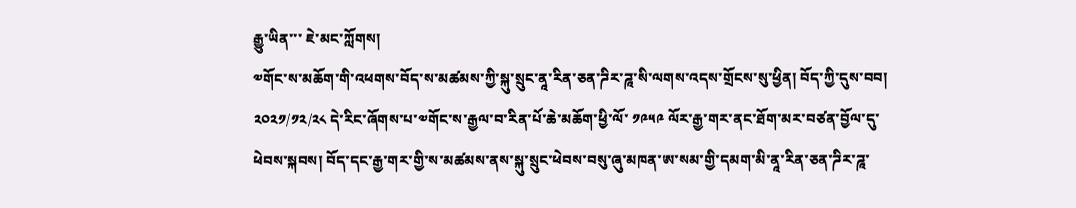རྒྱུ་ཡིན་་་ ཇེ་མང་ཀློགས།
༧གོང་ས་མཆོག་གི་འཕགས་བོད་ས་མཚམས་ཀྱི་སྐུ་སྲུང་ནཱ་རིན་ཅན་ཌིར་ཌཱ་སི་ལགས་འདས་གྲོངས་སུ་ཕྱིན། བོད་ཀྱི་དུས་བབ། ༢༠༢༡/༡༢/༢༨ དེ་རིང་ཞོགས་པ་༧གོང་ས་རྒྱལ་བ་རིན་པོ་ཆེ་མཆོག་ཕྱི་ལོ་ ༡༩༥༩ ལོར་རྒྱ་གར་ནང་ཐོག་མར་བཙན་བྱོལ་དུ་ཕེབས་སྐབས། བོད་དང་རྒྱ་གར་གྱི་ས་མཚམས་ནས་སྐུ་སྲུང་ཕེབས་བསུ་ཞུ་མཁན་ཨ་སམ་གྱི་དམག་མི་ནཱ་རིན་ཅན་ཌིར་ཌཱ་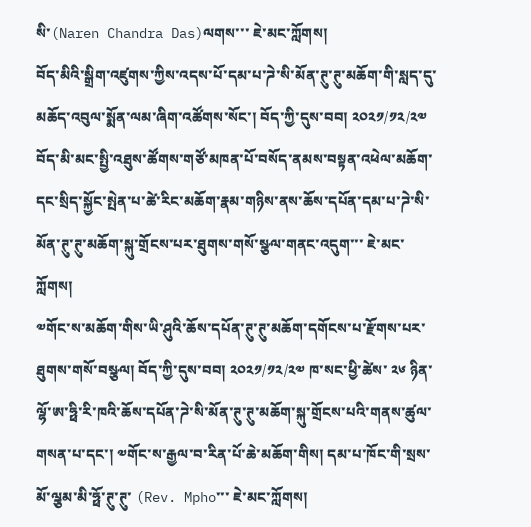སི་(Naren Chandra Das)ལགས་་་ ཇེ་མང་ཀློགས།
བོད་མིའི་སྒྲིག་འཛུགས་ཀྱིས་འདས་པོ་དམ་པ་ཌེ་སི་མོན་ཊུ་ཊུ་མཆོག་གི་སླད་དུ་མཆོད་འབུལ་སྨོན་ལམ་ཞིག་འཚོགས་སོང་། བོད་ཀྱི་དུས་བབ། ༢༠༢༡/༡༢/༢༧ བོད་མི་མང་སྤྱི་འཐུས་ཚོགས་གཙོ་མཁན་པོ་བསོད་ནམས་བསྟན་འཕེལ་མཆོག་དང་སྲིད་སྐྱོང་སྤེན་པ་ཚེ་རིང་མཆོག་རྣམ་གཉིས་ནས་ཆོས་དཔོན་དམ་པ་ཌེ་སི་མོན་ཊུ་ཊུ་མཆོག་སྐུ་གྲོངས་པར་ཐུགས་གསོ་སྩལ་གནང་འདུག་་་ ཇེ་མང་ཀློགས།
༧གོང་ས་མཆོག་གིས་ཡི་ཤུའི་ཆོས་དཔོན་ཊུ་ཊུ་མཆོག་དགོངས་པ་རྫོགས་པར་ཐུགས་གསོ་བསྩལ། བོད་ཀྱི་དུས་བབ། ༢༠༢༡/༡༢/༢༧ ཁ་སང་ཕྱི་ཚེས་ ༢༦ ཉིན་ལྷོ་ཨ་ཧྥི་རི་ཁའི་ཆོས་དཔོན་ཌེ་སི་མོན་ཊུ་ཊུ་མཆོག་སྐུ་གྲོངས་པའི་གནས་ཚུལ་གསན་པ་དང་། ༧གོང་ས་རྒྱལ་བ་རིན་པོ་ཆེ་མཆོག་གིས། དམ་པ་ཁོང་གི་སྲས་མོ་ལྕམ་མི་ཧྥོ་ཊུ་ཊུ་ (Rev. Mpho་་་ ཇེ་མང་ཀློགས།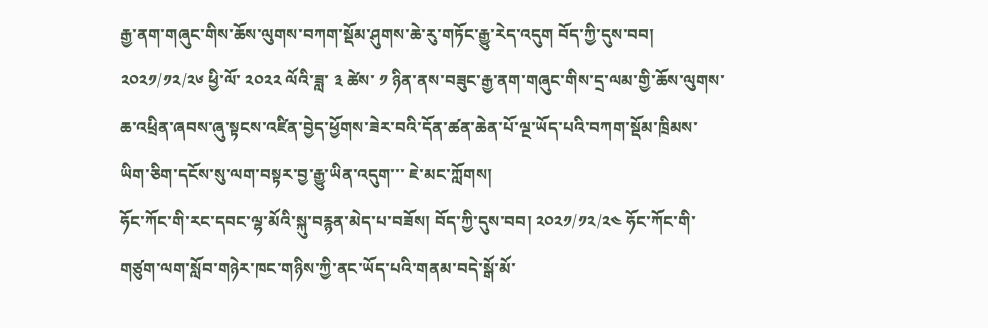རྒྱ་ནག་གཞུང་གིས་ཆོས་ལུགས་བཀག་སྡོམ་ཤུགས་ཆེ་རུ་གཏོང་རྒྱུ་རེད་འདུག བོད་ཀྱི་དུས་བབ། ༢༠༢༡/༡༢/༢༦ ཕྱི་ལོ་ ༢༠༢༢ ལོའི་ཟླ་ ༣ ཚེས་ ༡ ཉིན་ནས་བཟུང་རྒྱ་ནག་གཞུང་གིས་དྲ་ལམ་གྱི་ཆོས་ལུགས་ཆ་འཕྲིན་ཞབས་ཞུ་སྟངས་འཛིན་བྱེད་ཕྱོགས་ཟེར་བའི་དོན་ཚན་ཆེན་པོ་ལྔ་ཡོད་པའི་བཀག་སྡོམ་ཁྲིམས་ཡིག་ཅིག་དངོས་སུ་ལག་བསྟར་བྱ་རྒྱུ་ཡིན་འདུག་་་ ཇེ་མང་ཀློགས།
ཧོང་ཀོང་གི་རང་དབང་ལྷ་མོའི་སྐུ་བརྙན་མེད་པ་བཟོས། བོད་ཀྱི་དུས་བབ། ༢༠༢༡/༡༢/༢༤ ཧོང་ཀོང་གི་གཙུག་ལག་སློབ་གཉེར་ཁང་གཉིས་ཀྱི་ནང་ཡོད་པའི་གནམ་བདེ་སྒོ་མོ་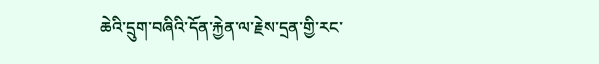ཆེའི་དྲུག་བཞིའི་དོན་རྐྱེན་ལ་རྗེས་དྲན་གྱི་རང་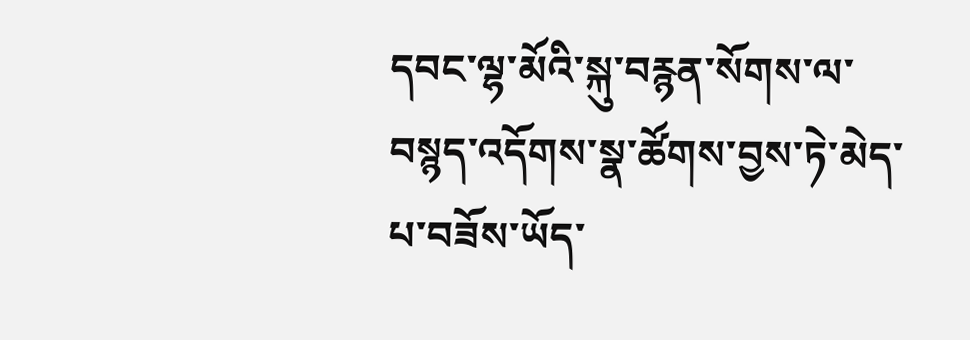དབང་ལྷ་མོའི་སྐུ་བརྙན་སོགས་ལ་བསྙད་འདོགས་སྣ་ཚོགས་བྱས་ཏེ་མེད་པ་བཟོས་ཡོད་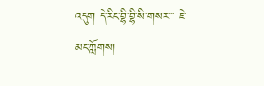འདུག དེ་རིང་བྷི་བྷི་སི་གསར་་་ ཇེ་མང་ཀློགས།